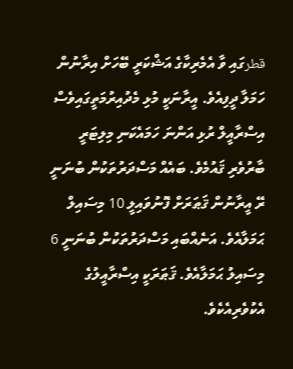قطرގައި ވާ އެމެރިކާގެ އަޝްކަރީ ބޭހަށް އިރާނުން ހަމަލާ ދީފިއެވެ. އީރާނަކީ މުޅި މެދުއިރުމަތީގައިވެސް އިސްރާއީލް ރުޅި އަންނަ ހަމައެކަނި މިލިޓަރީ ބާރުވެރި ޤައުމެވެ. ބައެއް މަސްދަރުތަކުން ބުނަނީ ރޭ އީރާނުން ޤަޠަރަށް ފޮނުވައިލީ 10 މިސައިލް ޙަމަލާއެވެ. އަނެއްބައި މަސްދަރުތަކުން ބުނަނީ 6 މިސައިލު ޙަމަލާއެވެ. ޤަޠަރަކީ އިސްރާއީލުގެ އެކުވެރިއެކެވެ.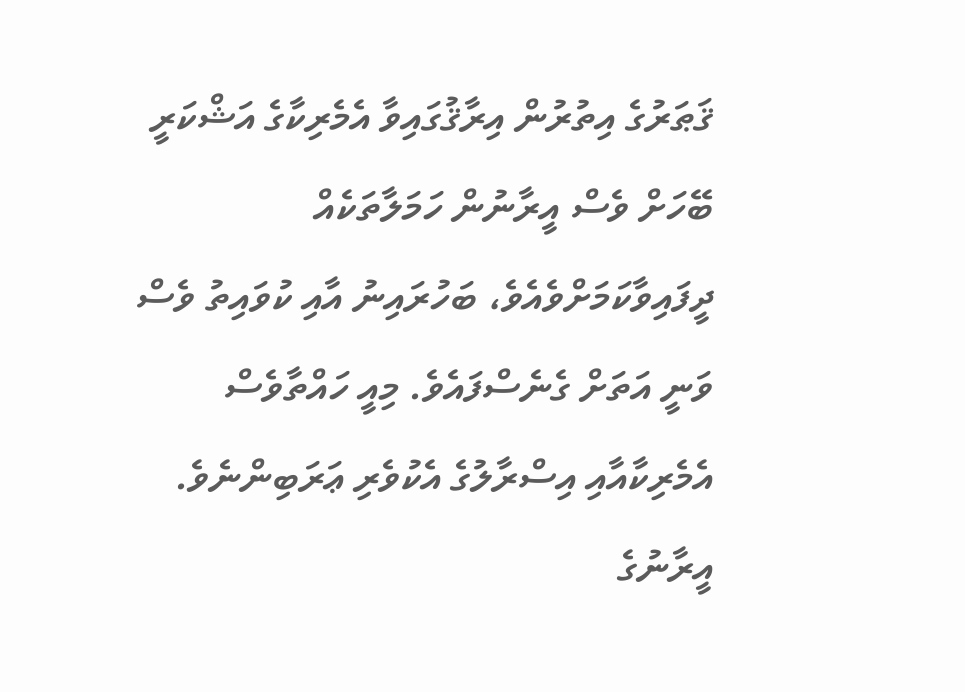ޤަޠަރުގެ އިތުރުން އިރާޤުގައިވާ އެމެރިކާގެ އަޝްކަރީ ބޭހަށް ވެސް އީރާނުން ހަމަލާތަކެއް ދީފައިވާކަމަށްވެއެވެ، ބަހުރައިނު އާއި ކުވައިތު ވެސް ވަނީ އަތަށް ގެނެސްފައެވެ. މިއީ ހައްތާވެސް އެމެރިކާއާއި އިސްރާލުގެ އެކުވެރި ޢަރަބިންނެވެ. އީރާނުގެ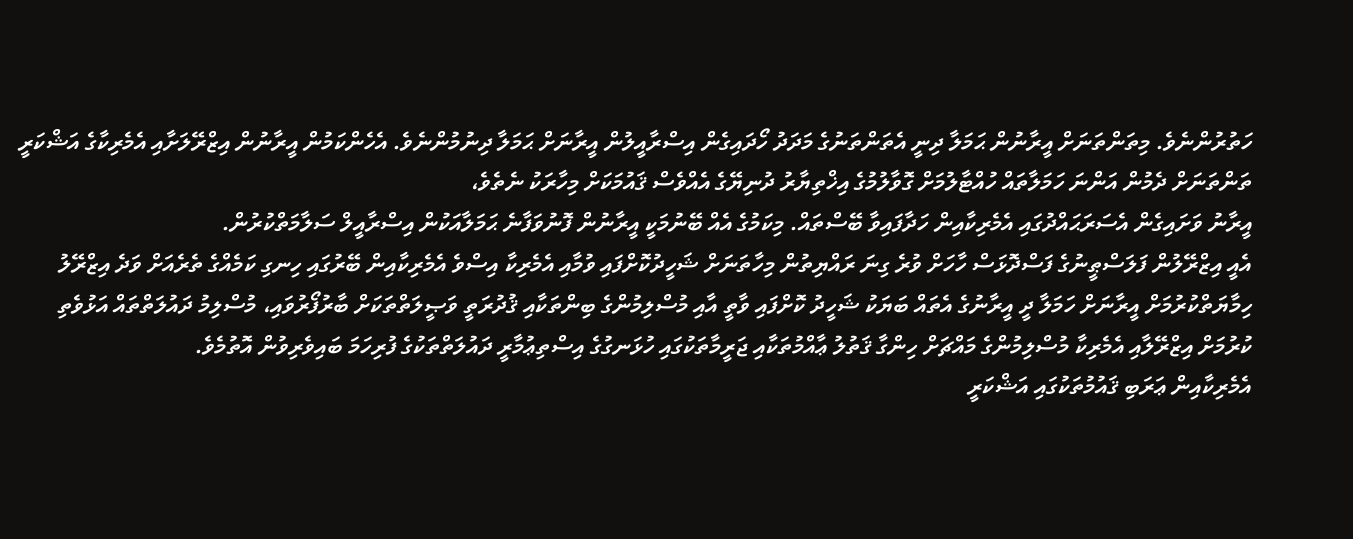ހަތުރުންނެވެ. މިތަންތަނަށް އީރާނުން ޙަމަލާ ދިނީ އެތަންތަނުގެ މަދަދު ހޯދައިގެން އިސްރާއީލުން އީރާނަށް ޙަމަލާ ދިނުމުންނެވެ. އެހެންކަމުން އީރާނުން އިޒްރޭލަށާއި އެމެރިކާގެ އަޝްކަރީ ތަންތަނަށް ދެމުން އަންނަ ހަމަލާތައް ހުއްޓާލުމަށް ގޮވާލުމުގެ އިޚްތިޔާރު ދުނިޔޭގެ އެއްވެސް ޤައުމަކަށް މިހާރަކު ނެތެވެ،
އީރާނު ވަށައިގެން އެސަރަޙައްދުގައި އެމެރިކާއިން ހަދާފައިވާ ބޭސްތައް. މިކަމުގެ އެއް ބޭނުމަކީ އީރާނުން ފޮނުވަފާނެ ޙަމަލާއަކުން އިސްރާއީލް ސަލާމަތްކުރުން.
އެއީ އިޒްރޭލުން ފަލަސްޠީނުގެ ފަސްދޮޅަސް ހާހަށް ވުރެ ގިނަ ރައްޔިތުން މިހާތަނަށް ޝަހީދުކޮށްފައި ވުމާއި އެމެރިކާ އިސްވެ އެމެރިކާއިން ބޭރުގައި ހިނގި ކަމެއްގެ ތެރެއަށް ވަދެ އިޒްރޭލު ހިމާޔަތްކުރުމަށް އީރާނަށް ހަމަލާ ދީ އީރާނުގެ އެތައް ބަޔަކު ޝަހީދު ކޮށްފައި ވާތީ އާއި މުސްލިމުންގެ ބިންތަކާއި ޤުދުރަތީ ވަޞީލަތްތަކަށް ބާރުފޯރުވައި، މުސްލިމު ދައުލަތްތައް އަޅުވެތި ކުރުމަށް އިޒްރޭލާއި އެމެރިކާ މުސްލިމުންގެ މައްޗަށް ހިންގާ ޤަތުލު ޢާއްމުތަކާއި ޖަރީމާތަކުގައި ހުޅަނގުގެ އިސްތިޢުމާރީ ދައުލަތްތަކުގެ ފުރިހަމަ ބައިވެރިވުން އޮތުމެވެ.
އެމެރިކާއިން ޢަރަބި ޤައުމުތަކުގައި އަޝްކަރީ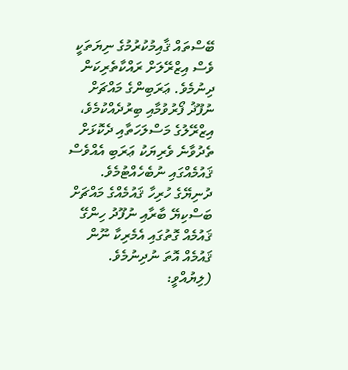ބޭސްތައް ޤާއިމުކުރުމުގެ ނިޔަތަކީ ވެސް އިޒްރޭލަށް ރައްކާތެރިކަން ދިނުމެވެ. ޢަރަބިންގެ މައްޗަށް ނުފޫޛު ފޯރުވުމާއި ބިރުދެއްކުމެވެ، އިޒްރޭލުގެ މަސްލަހަތާއި ދެކޮޅަށް ތެދުވާނެ ވެރިޔަކު ޢަރަބި އެއްވެސް ޤައުމެއްގައި ނުބެހެއްޓުމެވެ. ދުނިޔޭގެ ހުރިހާ ޤައުމެއްގެ މައްޗަށް ބަސްކިޔޭ ބާރާއި ނުފޫދު ހިންގޭ ޤައުމެއް ގޮތުގައި އެމެރިކާ ނޫން ޤައުމެއް އޮތަ ނުދިނުމެވެ.
(ލިޔުއްވީ: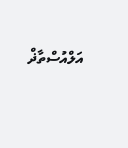އަލްއުސްތާޛް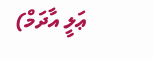ޢަލީ އާދަމް)